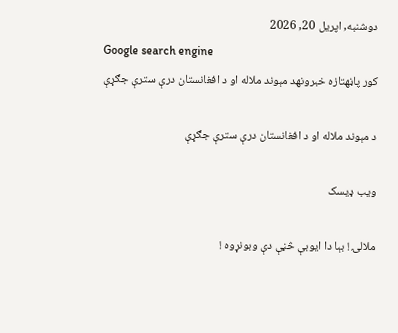دوشنبه, اپریل 20, 2026
Google search engine
کور پاڼهتازه خبرونهد مېوند ملاله او د افغانستان درې سترې جګړې

د مېوند ملاله او د افغانستان درې سترې جګړې

ویب ډیسک

ملالۍ ! بېا دا ايوبې څڼې دې وبونړوه !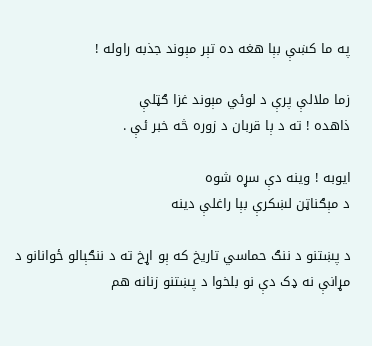په ما کښې بېا هغه ده تېر مېوند جذبه راوله !

زما ملالې پرې د لوئي مېوند غزا ګټلې
ذاهده ! ته د ېا قربان د زوره څه خبر ئې .

ايوبه ! وينه دې سړه شوه
د مېګناټن لښکرې بېا راغلې دينه

د پښتنو د ننګ حماسي تاريخ که ېو اړخ ته د ننګېالو ځوانانو د مړانې نه ډک دې نو بلخوا د پښتنو زنانه هم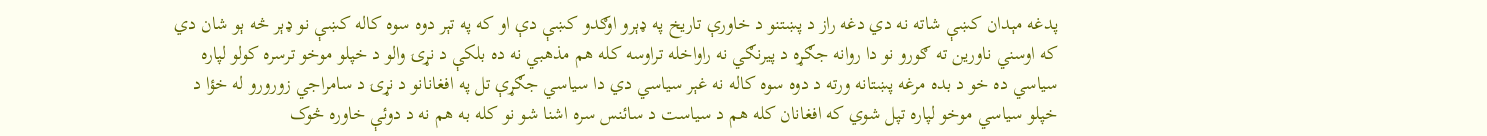پدغه مېدان کښې شاته نه دي دغه راز د پښتنو د خاورې تاريخ په ډېرو اوګدو کښې دې او که په تېر دوه سوه کاله کښې نو ډېر څه ېو شان دي که اوسني ناورين ته ګورو نو دا روانه جګړه د پيرنګي نه راواخله تراوسه کله هم مذهبي نه ده بلکې د نړۍ والو د خپلو موخو ترسره کولو لپاره سیاسي ده خو د بده مرغه پښتانه ورته د دوه سوه کاله نه غېر سیاسي دي دا سیاسي جګړې تل په افغانانو د نړۍ د سامراجي زورورو له خؤا د خپلو سیاسي موخو لپاره تپل شوي که افغانان کله هم د سیاست د سائنس سره اشنا شو نو کله به هم نه د دوئې خاوره څوک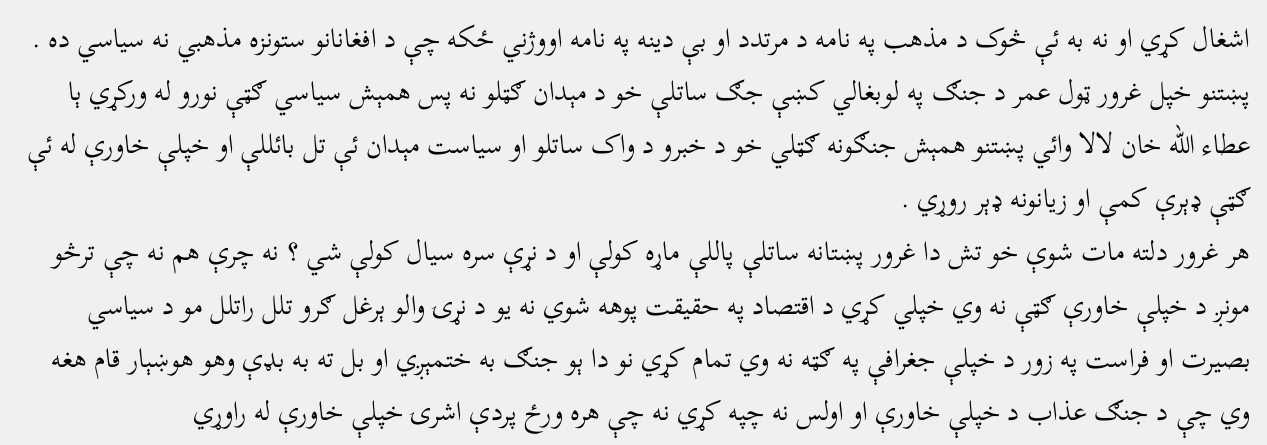اشغال کړي او نه به ئې څوک د مذهب په نامه د مرتدد او بې دينه په نامه اووژني ځکه چې د افغانانو ستونزه مذهبي نه سياسي ده .
پښتنو خپل غرور ټول عمر د جنګ په لوبغالي کښې جګ ساتلې خو د مېدان ګټلو نه پس همېش سياسي ګټې نورو له ورکړي ېا عطاء الله خان لالا وائي پښتنو همېش جنګونه ګټلي خو د خبرو د واک ساتلو او سياست مېدان ئې تل بائللې او خپلې خاورې له ئې ګټې ډېرې کمې او زيانونه ډېر روړي .
هر غرور دلته مات شوې خو تش دا غرور پښتانه ساتلې پاللې ماړه کولې او د نړې سره سيال کولې شي ؟ نه چرې هم نه چې ترڅو مونږ د خپلې خاورې ګټې نه وي خپلي کړي د اقتصاد په حقيقت پوهه شوي نه يو د نړۍ والو ېرغل ګرو تلل راتلل مو د سياسي بصيرت او فراست په زور د خپلې جغرافې په ګټه نه وي تمام کړي نو دا ېو جنګ به ختمېږي او بل ته به بډې وهو هوښېار قام هغه وي چې د جنګ عذاب د خپلې خاورې او اولس نه چپه کړي نه چې هره ورځ پردې اشرۍ خپلې خاورې له راوړي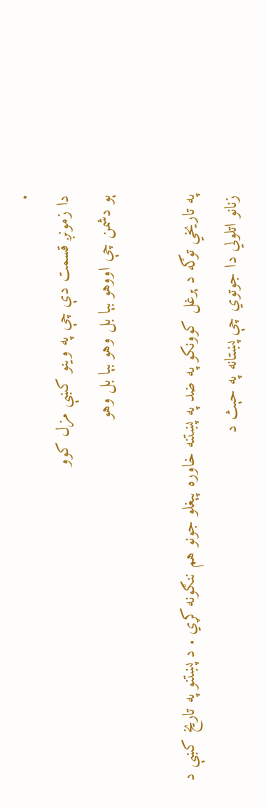.
دا زمونږ قسمت دې چې په وينو کښې مزل کوو
ېو دشمن چې اووهو بېا بل وهو بېا بل وهو

په تاريخي توګه د ېرغل کوونکو په ضد په پښتنه خاوره پېغلو جونو هم ننګونه کړي . د پښتنو په تاريخ کښې د زنانو اتلولي دا جوتوي چې پښتانه په حېث د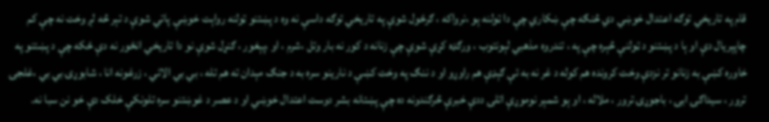قام په تاريخي توګه اعتدال خوښي دي څنګه چې ښکاري چې دا ټولنه ېو ،نرواکه ، ګرځول شوې په تاريخي توګه داسې نه وه د پښتنو ټولنه رواېت خوښې پاتي شوې د تېر څه لږ وخت نه چې کم چاپېريال دې او ېا د پښتنو د ټولنې څېره چې په ، تندروه مذهبي لېونتوب ، ورګډه کړې شوې چې زنانه د کور نه بار وتل ،شرم ، او ،پېغور ، ګنړل شوې نو دا تاريخي انځور نه دې ځکه چې د پښتنو په خاوره کښې به زنانو تر نزدې وخت کرونده هم کوله د غر نه به ئې ګېډې هم راوړو او د ننګ په وخت کښې د نارينو سره به د جنګ مېدان ته هم تله ، بي بي الائي ، زرغونه انا ، شابوړۍ بي بي ،غلجۍ ترور ، سيداګۍ ابۍ ، باجوړۍ ترور ، ملاله ، او ېو شمېر نوموړې اتلۍ ددې خبرې څرګندونه ده چې پښتانه بشر دوست اعتدال خوښي او د عصر د غوښتنو سره تلونکې خلک دې خو نن سبا نه.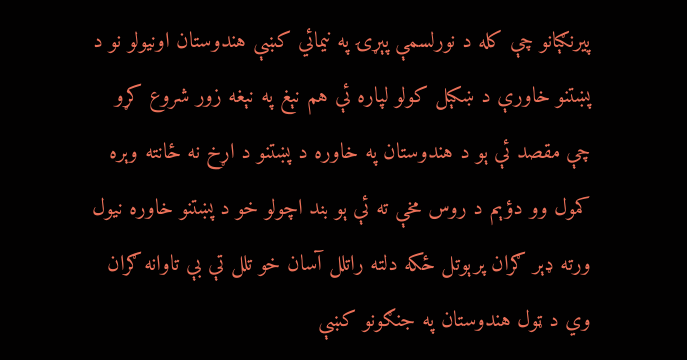پيرنګېانو چې کله د نورلسمې پېړۍ په نيمائي کښې هندوستان اونيولو نو د پښتنو خاورې د ښکېل کولو لپاره ئې هم نېغ په نېغه زور شروع کړو چې مقصد ئې ېو د هندوستان په خاوره د پښتنو د اړخ نه ځانته وېره کمول وو دؤېم د روس مخې ته ئې ېو بند اچولو خو د پښتنو خاوره نيول ورته ډېر ګران پرېوتل ځکه دلته راتلل آسان خو تلل تې بې تاوانه ګران وي د ټول هندوستان په جنګونو کښې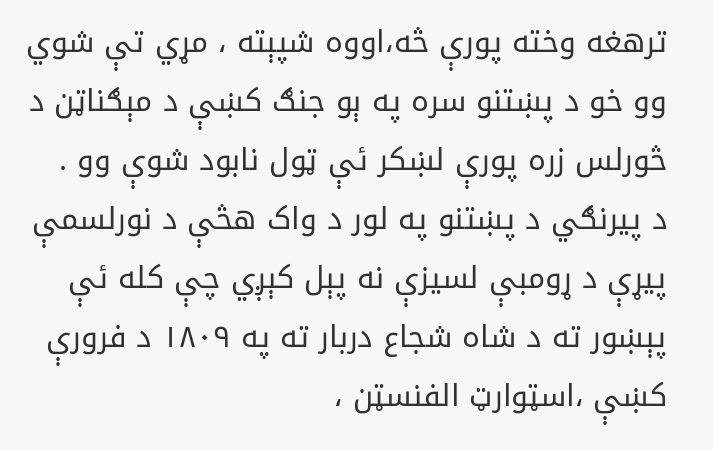ترهغه وخته پورې څه،اووه شپېته ، مړي تې شوي وو خو د پښتنو سره په ېو جنګ کښې د مېګناټن د څورلس زره پورې لښکر ئې ټول نابود شوې وو .
د پيرنګي د پښتنو په لور د واک هڅې د نورلسمې پیړې د ړومبې لسيزې نه پېل کېږي چې کله ئې پېښور ته د شاه شجاع دربار ته په ۱۸۰۹ د فرورې کښې ،اسټوارټ الفنسټن ،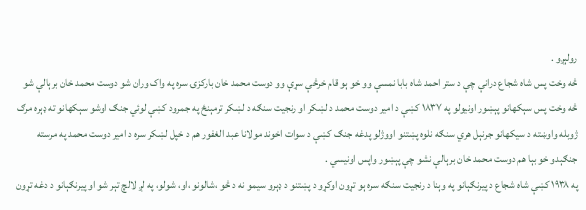رولېږو .
څه وخت پس شاه شجاع درانې چې د ستر احمد شاه بابا نمسې وو خو ېو قام خرڅې سړې وو دوست محمد خان بارکزۍ سره په واک وران شو دوست محمد خان برېالې شو څه وخت پس سېکهانو پېښور اونيولو په ۱۸۳۷ کښې د امير دوست محمد د لښکر او رنجيت سنګه د لښکر ترمېنځ په جمرود کښې لوئي جنګ اوشو سېکهانو ته ډېره مرګ ژوبله واوښته د سيکهانو جرنېل هري سنګه نلوه پښتنو اووژلو پدغه جنګ کښې د سوات اخوند مولانا عبد الغفور هم د خپل لښکر سره د امير دوست محمد په مرسته جنګېدو خو بېا هم دوست محمد خان برېالې نشو چې پېښور واپس اونيسي .
په ۱۹۳۸ کښې شاه شجاع د پيرنګېانو په وېنا د رنجيت سنګه سره ېو تړون اوکړو د پښتنو د ډېرو سیمو نه د څو ،شالونو ،او، شولو، په لږ لالچ تېر شو او پيرنګېانو د دغه تړون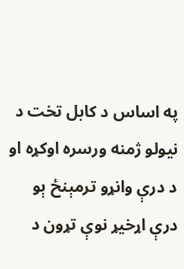په اساس د کابل تخت د نيولو ژمنه ورسره اوکړه او د درې وانړو ترمېنځ ېو درې اړخيړ نوې تړون د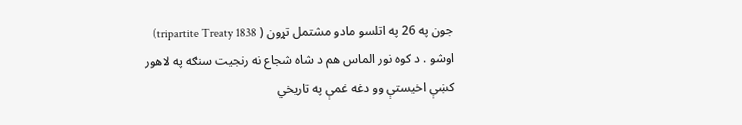جون په 26 په اتلسو مادو مشتمل تړون ( tripartite Treaty 1838) اوشو . د کوه نور الماس هم د شاه شجاع نه رنجيت سنګه په لاهور کښې اخيستې وو دغه غمې په تاريخي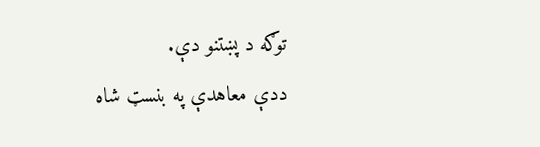توګه د پښتنو دې.
ددې معاهدې په بنسټ شاه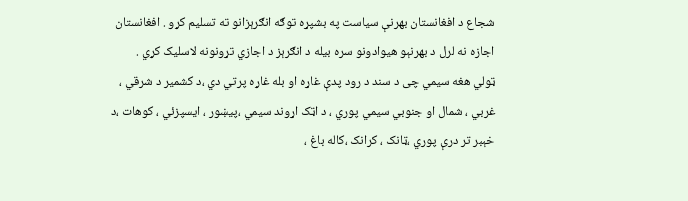شجاع د افغانستان بهرنې سیاست په بشپړه توګه انګرېزانو ته تسلیم کړو . افغانستان اجازه نه لرل د بهرنېو هیوادونو سره بیله د انګرېز د اجازي تړونونه لاسلیک کړي .
ټولي هغه سیمي چی د سند د رود پدې غاړه او بله غاړه پرتي دي ،د کشمیر د شرقي ، غربي ، شمال او جنوبي سیمي پوري ، د اټک اړوند سیمي ،پیښور ، ايسپزئي ، کوهات ،د خېبر تر درې پوري ،ټانک ، کرانک ،کاله باغ ،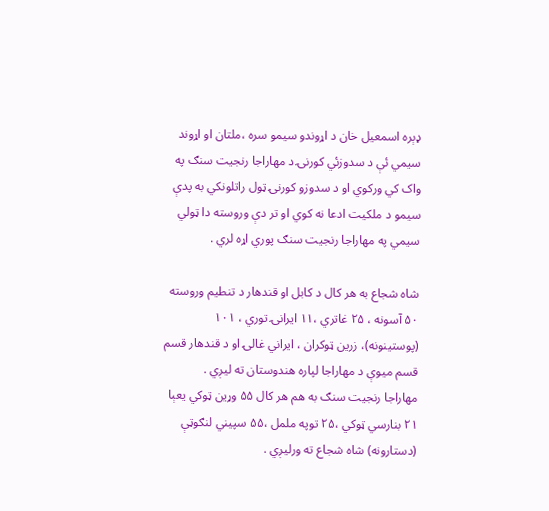ډېره اسمعیل خان د اړوندو سیمو سره ،ملتان او اړوند سیمي ئې د سدوزئي کورنۍ د مهاراجا رنجیت سنګ په واک کي ورکوي او د سدوزو کورنۍ ټول راتلونکي به پدې سیمو د ملکیت ادعا نه کوي او تر دې وروسته دا ټولي سیمي په مهاراجا رنجیت سنګ پوري اړه لري .

شاه شجاع به هر کال د کابل او قندهار د تنطیم وروسته ۵۰ آسونه ، ۲۵ غاتري ،۱۱ ایرانۍ توري ، ۱۰۱ (پوستینونه)، زرین ټوکران ، ایراني غالۍ او د قندهار قسم قسم میوې د مهاراجا لپاره هندوستان ته لیږي .
مهاراجا رنجیت سنګ به هم هر کال ۵۵ وړین ټوکي یعېا ۲۱ بنارسي ټوکي ،۲۵ توپه ململ ،۵۵ سپیني لنګوټې (دستارونه) شاه شجاع ته ورلیږي .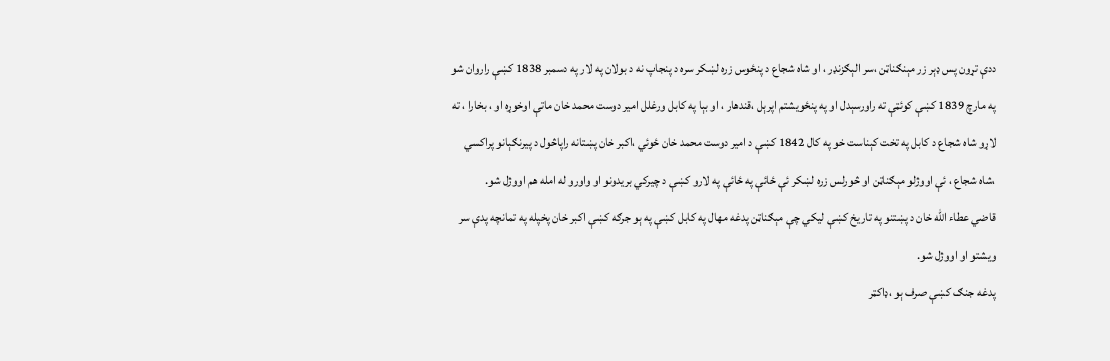ددې تړون پس ډېر زر مېنګناټن ،سر الېګزنډر ، او شاه شجاع د پنځوس زره لښکر سره د پنجاپ نه د بولان په لار په دسمبر 1838 کښې راروان شو په مارچ 1839 کښې کوئټې ته راورسېدل او په پنځويشتم اپرېل ،قندهار ، او بېا په کابل ورغلل امير دوست محمد خان ماتې اوخوړه او ، بخارا ، ته لاړو شاه شجاع د کابل په تخت کېناست خو په کال 1842 کښې د امير دوست محمد خان ځوئي ،اکبر خان پښتانه راپاڅول د پيرنګېانو پراکسي ،شاه شجاع ، ئې اووژلو مېګناټن او څورلس زره لښکر ئې ځائې په ځائې په لارو کښې د چيرکي بريدونو او واورو له امله هم اووژل شو.
قاضي عطاء الله خان د پښتنو په تاريخ کښې ليکي چې مېګناټن پدغه مهال په کابل کښې په ېو جرګه کښې اکبر خان پخپله په تمانچه پدې سر ويشتو او اووژل شو.
پدغه جنګ کښې صرف ېو ،ډاکټر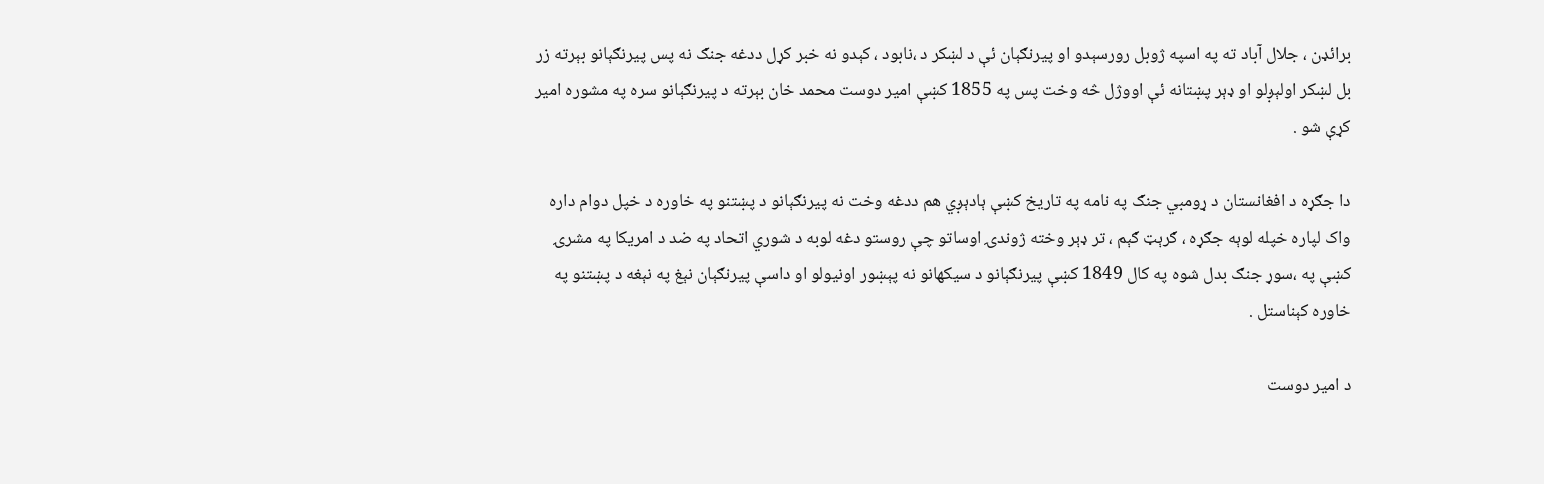برائډن ، جلال آباد ته په اسپه ژوبل رورسېدو او پيرنګېان ئې د لښکر د ،نابود ، کېدو نه خبر کړل ددغه جنګ نه پس پيرنګېانو بېرته زر بل لښکر اولېږلو او ډېر پښتانه ئې اووژل څه وخت پس په 1855 کښې امير دوست محمد خان بېرته د پيرنګېانو سره په مشوره امير کړې شو .

دا جګړه د افغانستان د ړومبي جنګ په نامه په تاريخ کښې ېادېږي هم ددغه وخت نه پيرنګېانو د پښتنو په خاوره د خپل دوام داره واک لپاره خپله لوېه جګړه ، ګرېټ ګېم ، تر ډېر وخته ژوندۍ اوساتو چې روستو دغه لوبه د شوري اتحاد په ضد د امریکا په مشرۍ کښې په ،سوړ جنګ بدل شوه په کال 1849 کښې پيرنګېانو د سيکهانو نه پېښور اونيولو او داسې پيرنګېان نېغ په نېغه د پښتنو په خاوره کېناستل .

د امير دوست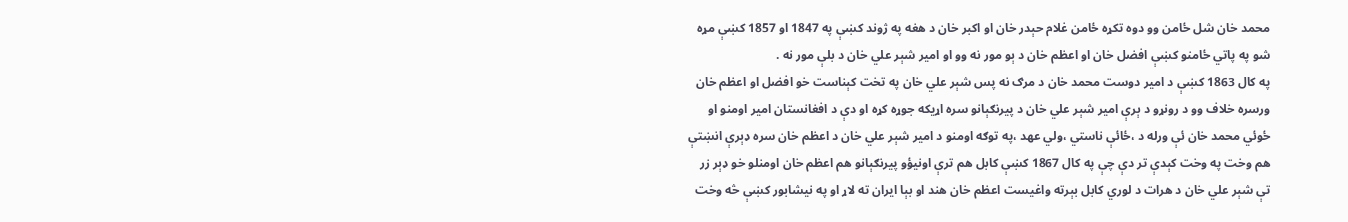محمد خان شل ځامن وو دوه تکړه ځامن غلام حېدر خان او اکبر خان د هغه په ژوند کښې په 1847 او 1857 کښې مړه شو په پاتي ځامنو کښې افضل خان او اعظم خان د ېو مور نه وو او امير شېر علي خان د بلې مور نه .
په کال 1863 کښې د امير دوست محمد خان د مرګ نه پس شېر علي خان په تخت کېناست خو افضل او اعظم خان ورسره خلاف وو د رونړو د ېرې امير شېر علي خان د پيرنګېانو سره اړيکه جوړه کړه او دې د افغانستان امير اومنو او ځوئي محمد خان ئې ورله د ،ځائې ناستي ،ولي عهد ،په توګه اومنو د امير شېر علي خان د اعظم خان سره ډېرې انښتې هم وخت په وخت کېدې تر دې چې په کال 1867 کښې کابل هم ترې اونيؤو پيرنګېانو هم اعظم خان اومنلو خو ډېر زر تې شېر علي خان د هرات د لوري کابل بېرته واغيست اعظم خان هند او بېا ايران ته لاړ او په نيشابور کښې څه وخت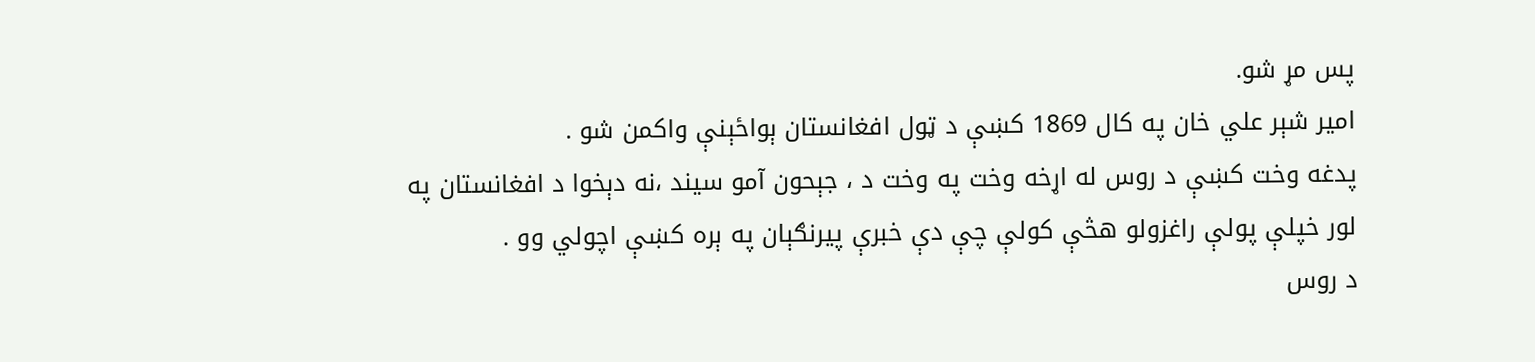پس مړ شو.
امير شېر علي خان په کال 1869 کښې د ټول افغانستان ېواځېنې واکمن شو .
پدغه وخت کښې د روس له اړخه وخت په وخت د ، جېحون آمو سيند ،نه دېخوا د افغانستان په لور خپلې پولې راغزولو هڅې کولې چې دې خبرې پيرنګېان په ېره کښې اچولي وو .
د روس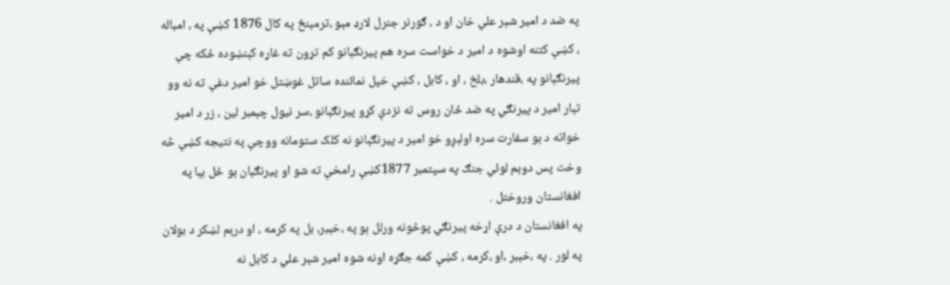په ضد د امير شېر علي خان او د ، ګورنر جنرل لارډ مېو ،ترمېنځ په کال 1876 کښې په ، امباله ، کښې کتنه اوشوه د امير د خواست سره هم پيرنګېانو کم تړون ته غاړه کېنښوده ځکه چې پيرنګېانو په ،قندهار ،بلخ ، او ، کابل ، کښې خپل نمائنده ساتل غوښتل خو امير دغې ته نه وو تېار امير د پيرنګي په ضد ځان روس ته نزدې کړو پيرنګېانو ،سر نيول چېمبر لين ، زر د امير خواته د ېو سفارت سره اولېږو خو امير د پيرنګېانو نه کلک ستومانه ووچې په نتيجه کښې څه وخت پس دوېم لوئي جنګ په سپتمبر 1877کښې رامخې ته شو او پيرنګېان ېو ځل بېا په افغانستان وروختل .
په افغانستان د درې اړخه پيرنګي پوځونه ورلل ېو په ،خېبر، بل په کرمه ، او درېم لښکر د بولان په لور . په ،خېبر ،او ،کرمه ، کښې کمه جګړه اونه شوه امير شېر علي د کابل نه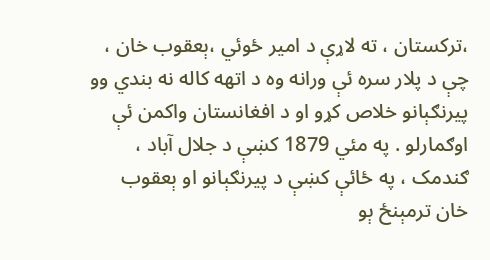،ترکستان ، ته لاړې د امير ځوئي ،ېعقوب خان ، چې د پلار سره ئې ورانه وه د اتهه کاله نه بندي وو پيرنګېانو خلاص کړو او د افغانستان واکمن ئې اوګمارلو . په مئي 1879 کښې د جلال آباد ، ګندمک ، په ځائې کښې د پيرنګېانو او ېعقوب خان ترمېنځ ېو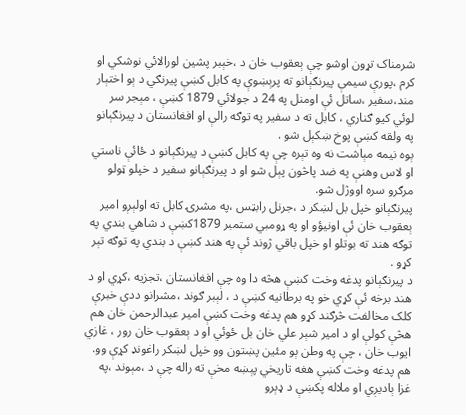شرمناک تړون اوشو چې ېعقوب خان د ،خېبر پشين لورالائي نوشکي او کرم ،پورې سيمې پيرنګېانو ته پرېښوې په کابل کښې پيرنګي د ېو اختېار مند،سفير ،ساتل ئې اومنل په 24 د جولائي 1879 کښې ، مېجر سر لوئي کيو ګناري ، کابل ته د سفير په توګه رالې او افغانستان د پيرنګېانو په ولقه کښې پوخ ښکېل شو .
ېوه نيمه مېاشت نه وه تېره چې په کابل کښې د پيرنګېانو د ځائې ناستي او لاس وهنې په ضد پاڅون پېل شو او د پيرنګېانو سفير د خپلو ټولو مرګرو سره اووژل شو.
پيرنګېانو خپل بل لښکر د ،جرنل رابټس ،په مشرۍ کابل ته اولېږو امير ېعقوب خان ئې اونيؤو او په ړومبي ستمبر 1879کښې د شاهي بندي په توګه هند ته بوتلو او خپل باقي ژوند ئې په هند کښې د بندي په توګه تېر کړو .
د پيرنګېانو پدغه وخت کښې هڅه دا وه چې افغانستان ،تجزيه ،کړي او د هند برخه ئې کړي خو په برطانيه کښې د ، لېبر ګوند ،مشرانو ددې خبرې کلک مخالفت څرګند کړو هم پدغه وخت کښې امير عبدالرحمن خان هم هڅې کولې او د امير شېر علي خان بل ځوئي او د ېعقوب خان رور ، غازي ايوب خان ، چې په وطن ېو مئين پښتون وو خپل لښکر راغونډ کړې وو.
هم پدغه وخت کښې هغه تاريخي پېښه مخې ته راله چې د ،مېوند ،په غزا ېادیږي او ملاله پکښې د ډېرو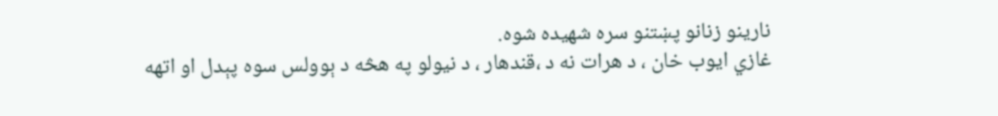نارينو زنانو پښتنو سره شهیده شوه.
غازي ايوب خان ، د هرات نه د ،قندهار ، د نيولو په هڅه د ېوولس سوه پېدل او اتهه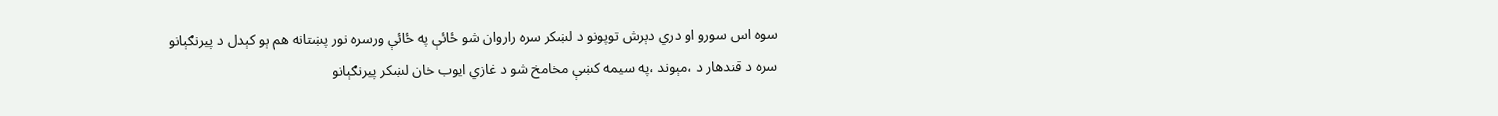سوه اس سورو او دري دېرش توپونو د لښکر سره راروان شو ځائې په ځائې ورسره نور پښتانه هم ېو کېدل د پيرنګېانو سره د قندهار د ،مېوند ،په سيمه کښې مخامخ شو د غازي ايوب خان لښکر پيرنګېانو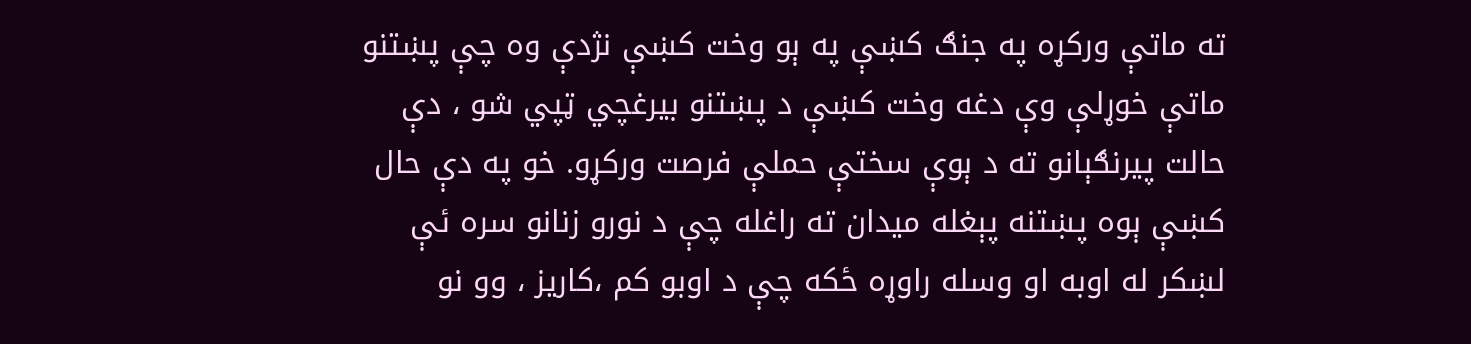ته ماتې ورکړه په جنګ کښې په ېو وخت کښې نژدې وه چې پښتنو ماتې خوړلې وې دغه وخت کښې د پښتنو بيرغچي ټپي شو ، دې حالت پيرنګېانو ته د ېوې سختې حملې فرصت ورکړو. خو په دې حال کښې ېوه پښتنه پېغله ميدان ته راغله چې د نورو زنانو سره ئې لښکر له اوبه او وسله راوړه ځکه چې د اوبو کم ،کاریز ، وو نو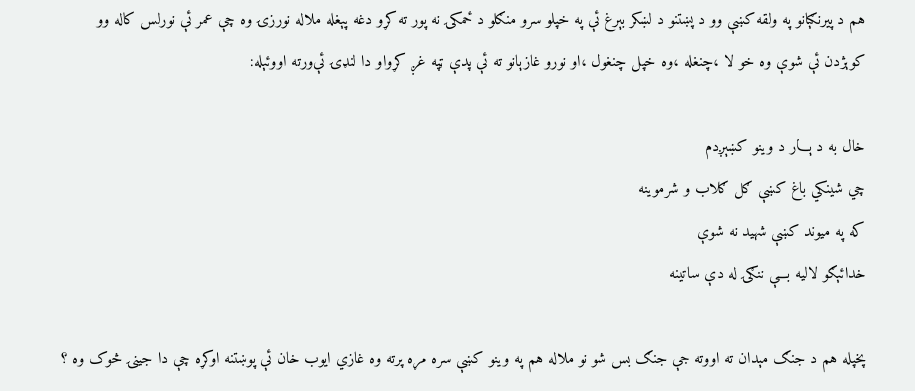هم د پيرنګېانو په ولقه کښې وو د پښتنو د لښکر بېرغ ئې په خپلو سرو منګلو د ځمکۍ نه پور ته کړو دغه پېغله ملاله نورزۍ وه چې عمر ئې نورلس کاله وو کوېژدن ئې شوې وه خو لا ،چنغله ،وه خپل چنغول ،او نورو غازېانو ته ئې پدې ټپه غږ کړواو دا لنډۍ ئې‌ورته اووئېله:

خال به د ېـــار د وينو کښېږدم
چي شينکي باغ کښې ګل ګلاب و شرموينه
که په ميوند کښې شهيد نه شوې
خدائېګو لاليه بـــې ننګۍ له دې ساتينه

پخپله هم د جنګ مېدان ته اووته جې جنګ بس شو نو ملاله هم په وينو کښې سره مړه پرته وه غازي ايوب خان ئې پوښتنه اوکړه چې دا جينۍ څوک وه ؟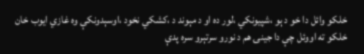خلکو وائل دا خو د ېو ،شپيونکي ،لور ده او د مېوند د ،کشکي نخود ،اوسېدونکې وه غازي ايوب خان خلکو ته اووئل چې دا جينۍ هم د نورو سرتېرو سره پدې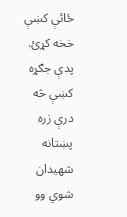ځائې کښې خخه کړئ.
پدې جګړه کښې څه درې زره پښتانه شهيدان شوي وو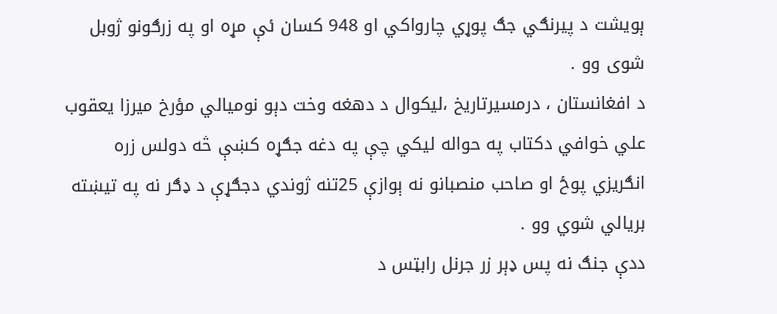ېويشت د پيرنګي جګ پوړي چارواکي او 948 کسان ئې مړه او په زرګونو ژوبل شوی وو .
د افغانستان ، درمسیرتاریخ ،لیکوال د دهغه وخت دېو نومیالي مؤرخ میرزا یعقوب علي خوافي دکتاب په حواله لیکي چې په دغه جګړه کښې څه دولس زره انګریزي پوځ او صاحب منصبانو نه ېوازې 25تنه ژوندي دجګړې د ډګر نه په تیښته بریالي شوي وو .
ددې جنګ نه پس ډېر زر جرنل رابټس د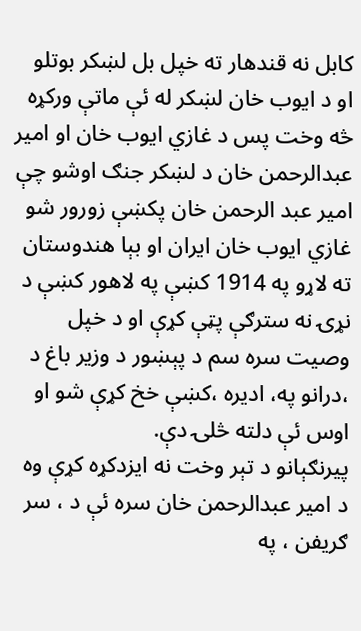کابل نه قندهار ته خپل بل لښکر بوتلو او د ايوب خان لښکر له ئې ماتې ورکړه څه وخت پس د غازي ايوب خان او امير عبدالرحمن خان د لښکر جنګ اوشو چې امير عبد الرحمن خان پکښې زورور شو غازي ايوب خان ايران او بېا هندوستان ته لاړو په 1914 کښې په لاهور کښې د نړۍ نه سترګې پټې کړې او د خپل وصيت سره سم د پېښور د وزير باغ د ،درانو په، اديره ،کښې خخ کړې شو او اوس ئې دلته څلۍ دې.
پيرنګېانو د تېر وخت نه ايزدکړه کړې وه د امير عبدالرحمن خان سره ئې د ، سر ګريفن ، په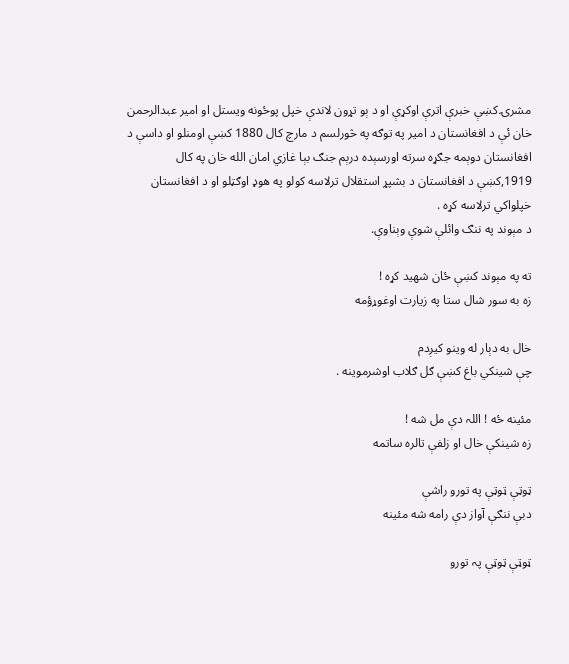مشرۍ کښې خبرې اترې اوکړې او د ېو تړون لاندې خپل پوځونه ويستل او امير عبدالرحمن خان ئې د افغانستان د امير په توګه په څورلسم د مارچ کال 1880 کښې اومنلو او داسې د افغانستان دوېمه جګړه سرته اورسېده درېم جنګ بېا غازي امان الله خان په کال 1919,کښې د افغانستان د بشپړ استقلال ترلاسه کولو په هوډ اوګټلو او د افغانستان خپلواکي ترلاسه کړه .
د مېوند په ننګ وائلې شوې وېناوې.

ته په مېوند کښې ځان شهيد کړه !
زه به سور شال ستا په زيارت اوغوړؤمه

خال به دېار له وينو کيږدم
چې شینکي باغ کښې ګل ګلاب اوشرموينه .

مئینه ځه ! اللہ دې مل شه !
زہ شینکې خال او زلفې تالرہ ساتمه

ټوټې ټوټې په تورو راشې
دبې ننګې آواز دې رامه شه مئينه

ټوټې ټوټې پہ تورو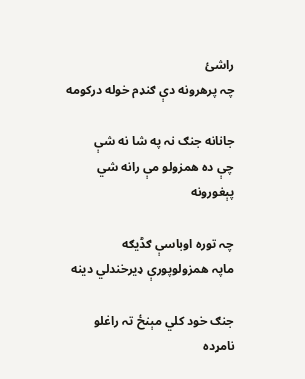راشئ
چہ پرهرونه دې ګنډم خوله درکومه

جانانه جنګ نہ په شا نه شې
چې دہ همزولو مې رانه شي پېغورونه

چہ تورہ اوباسې ګڈیګه
ماپہ همزولوپورې ډیرخندلي دینه

جنګ خود کلي مېنځ تہ راغلو
نامړدہ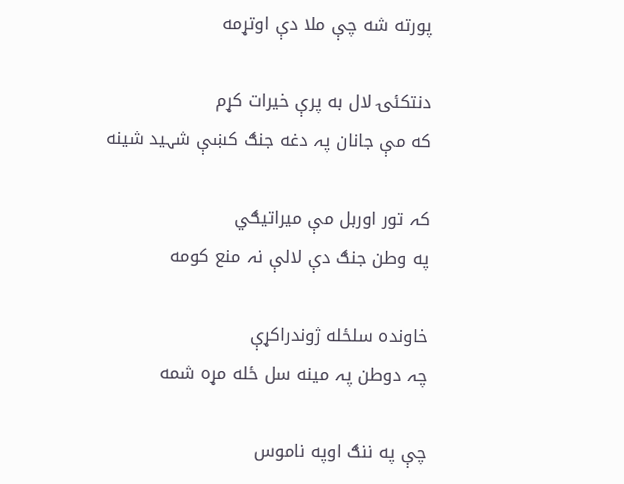پورته شه چې ملا دې اوتړمه

دنتکئۍ لال به پرې خیرات کړم
که مې جانان پہ دغه جنګ کښې شہید شينه

کہ تور اوربل مې میراتیګي
په وطن جنګ دې لالې نہ منع کومه

خاوندہ سلځله ژوندراکړې
چہ دوطن پہ مينه سل ځله مړہ شمه

چې په ننګ اوپه ناموس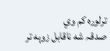ترلورہ کم وي
صدقہ شه ناقابل زوېه تر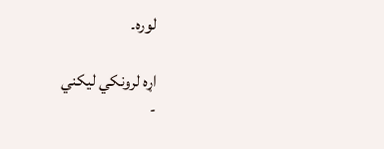لوره۔

اړه لرونکي ليکني
-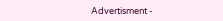Advertisment -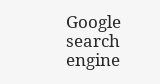Google search engine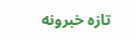تازه خبرونه